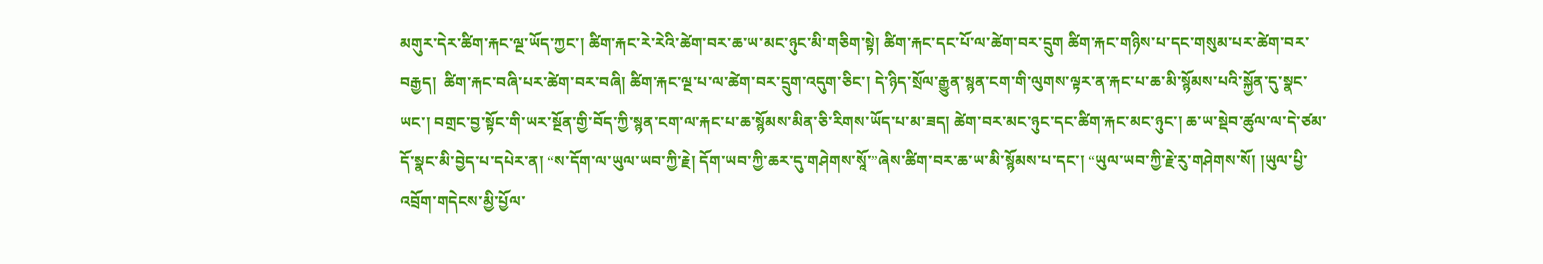མགུར་དེར་ཚིག་རྐང་ལྔ་ཡོད་ཀྱང་། ཚིག་རྐང་རེ་རེའི་ཚེག་བར་ཆ་ཡ་མང་ཉུང་མི་གཅིག་སྟེ། ཚིག་རྐང་དང་པོ་ལ་ཚེག་བར་དྲུག ཚིག་རྐང་གཉིས་པ་དང་གསུམ་པར་ཚེག་བར་བརྒྱད།  ཚིག་རྐང་བཞི་པར་ཚེག་བར་བཞི། ཚིག་རྐང་ལྔ་པ་ལ་ཚེག་བར་དྲུག་འདུག་ཅིང་། དེ་ཉིད་སྲོལ་རྒྱུན་སྙན་ངག་གི་ལུགས་ལྟར་ན་རྐང་པ་ཆ་མི་སྙོམས་པའི་སྐྱོན་དུ་སྣང་ཡང་། བགྲང་བྱ་སྟོང་གི་ཡར་སྔོན་གྱི་བོད་ཀྱི་སྙན་ངག་ལ་རྐང་པ་ཆ་སྙོམས་མིན་ཅི་རིགས་ཡོད་པ་མ་ཟད། ཚེག་བར་མང་ཉུང་དང་ཚིག་རྐང་མང་ཉུང་། ཆ་ཡ་སྡེབ་ཚུལ་ལ་དེ་ཙམ་དོ་སྣང་མི་བྱེད་པ་དཔེར་ན། “ས་དོག་ལ་ཡུལ་ཡབ་ཀྱི་རྗེ། དོག་ཡབ་ཀྱི་ཆར་དུ་གཤེགས་སཱོ་”ཞེས་ཚིག་བར་ཆ་ཡ་མི་སྙོམས་པ་དང་། “ཡུལ་ཡབ་ཀྱི་རྗེ་རུ་གཤེགས་སོ། །ཡུལ་པྱི་འབྲོག་གདེངས་མྱི་པྱོལ་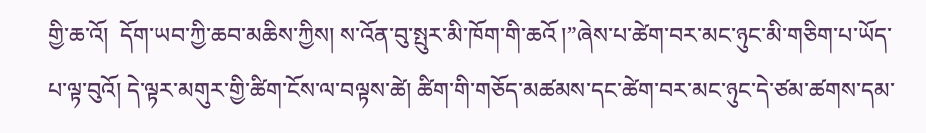གྱི་ཆ་འོ།  དོག་ཡབ་ཀྱི་ཆབ་མཆིས་ཀྱིས། ས་འོན་བུ་སྤུར་མི་ཁོག་གི་ཆའོ །”ཞེས་པ་ཚེག་བར་མང་ཉུང་མི་གཅིག་པ་ཡོད་པ་ལྟ་བུའོ། དེ་ལྟར་མགུར་གྱི་ཚིག་ངོས་ལ་བལྟས་ཚེ། ཚིག་གི་གཅོད་མཚམས་དང་ཚེག་བར་མང་ཉུང་དེ་ཙམ་ཚགས་དམ་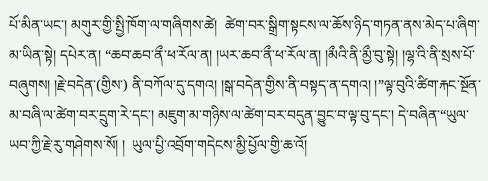པོ་མིན་ཡང་། མགུར་གྱི་སྤྱི་ཁོག་ལ་གཞིགས་ཚེ།  ཚེག་བར་སྒྲིག་སྟངས་ལ་ཆོས་ཉིད་གཏན་ནས་མེད་པ་ཞིག་མ་ཡིན་སྟེ། དཔེར་ན། “ཆབ་ཆབ་ནྀ་ཕ་རོལ་ན། །ཡར་ཆབ་ནྀ་ཕ་རོལ་ན། །མྀའི་ནི་མྱྀ་བུ་སྟེ། །ལྷ་འི་ནི་སྲས་པོ་བཞུགས། །རྗེ་བདེན་(གྱིས་) ནི་བཀོལ་དུ་དགའ། །སྒ་བདེན་གྱིས་ནི་བསྟད་ན་དགའ། །”ལྟ་བུའི་ཚིག་རྐང་སྔོན་མ་བཞི་ལ་ཚེག་བར་དྲུག་རེ་དང་། མཇུག་མ་གཉིས་ལ་ཚེག་བར་བདུན་བྱུང་བ་ལྟ་བུ་དང་། དེ་བཞིན་“ཡུལ་ཡབ་ཀྱི་རྗེ་རུ་གཤེགས་སོ། །  ཡུལ་པྱི་འབྲོག་གདེངས་མྱི་པྱོལ་གྱི་ཆ་འོ།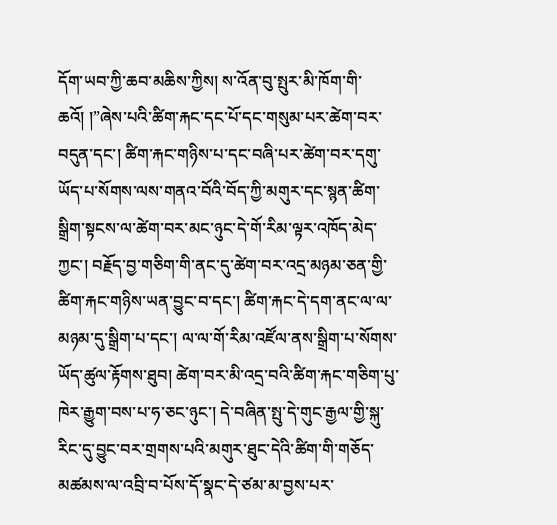དོག་ཡབ་ཀྱི་ཆབ་མཆིས་ཀྱིས། ས་འོན་བུ་སྤུར་མི་ཁོག་གི་ཆའོ། །”ཞེས་པའི་ཚིག་རྐང་དང་པོ་དང་གསུམ་པར་ཚེག་བར་བདུན་དང་། ཚིག་རྐང་གཉིས་པ་དང་བཞི་པར་ཚེག་བར་དགུ་ཡོད་པ་སོགས་ལས་གནའ་བོའི་བོད་ཀྱི་མགུར་དང་སྙན་ཚིག་སྒྲིག་སྟངས་ལ་ཚེག་བར་མང་ཉུང་དེ་གོ་རིམ་ལྟར་འཁོད་མེད་ཀྱང་། བརྗོད་བྱ་གཅིག་གི་ནང་དུ་ཚེག་བར་འདྲ་མཉམ་ཅན་གྱི་ཚིག་རྐང་གཉིས་ཡན་བྱུང་བ་དང་། ཚིག་རྐང་དེ་དག་ནང་ལ་ལ་མཉམ་དུ་སྒྲིག་པ་དང་། ལ་ལ་གོ་རིམ་འཛོལ་ནས་སྒྲིག་པ་སོགས་ཡོད་ཚུལ་རྟོགས་ཐུབ། ཚེག་བར་མི་འདྲ་བའི་ཚིག་རྐང་གཅིག་པུ་ཁེར་རྒྱུག་བས་པ་ཧ་ཅང་ཉུང་། དེ་བཞིན་སྤུ་དེ་གུང་རྒྱལ་གྱི་སྐུ་རིང་དུ་བྱུང་བར་གྲགས་པའི་མགུར་ཐུང་དེའི་ཚིག་གི་གཅོད་མཚམས་ལ་འབྲི་བ་པོས་དོ་སྣང་དེ་ཙམ་མ་བྱས་པར་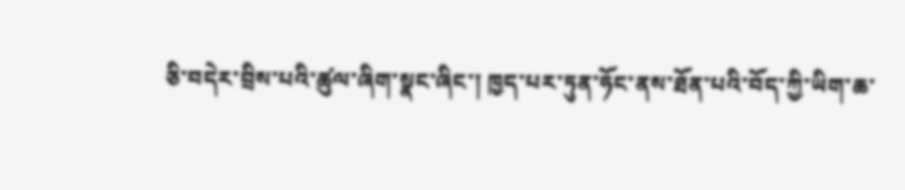ཅི་བདེར་བྲིས་པའི་ཚུལ་ཞིག་སྣང་ཞིང་། ཁྱད་པར་ཏུན་ཧོང་ནས་ཐོན་པའི་བོད་ཀྱི་ཡིག་ཆ་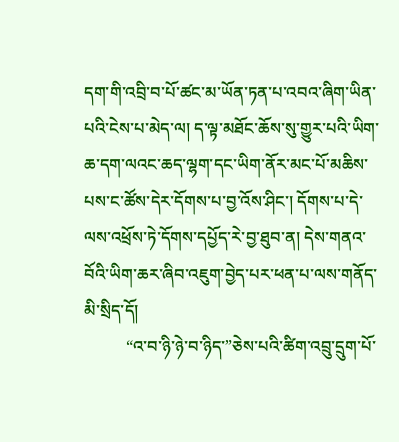དག་གི་འབྲི་བ་པོ་ཚང་མ་ཡོན་ཏན་པ་འབའ་ཞིག་ཡིན་པའི་ངེས་པ་མེད་ལ། ད་ལྟ་མཐོང་ཆོས་སུ་གྱུར་པའི་ཡིག་ཆ་དག་ལའང་ཆད་ལྷག་དང་ཡིག་ནོར་མང་པོ་མཆིས་པས་ང་ཚོས་དེར་དོགས་པ་བྱ་འོས་ཤིང་། དོགས་པ་དེ་ལས་འཕྲོས་ཏེ་དོགས་དཔྱོད་རེ་བྱ་ཐུབ་ན། དེས་གནའ་བོའི་ཡིག་ཆར་ཞིབ་འཇུག་བྱེད་པར་ཕན་པ་ལས་གནོད་མི་སྲིད་དོ།
          “འ་བ་ཉི་ཉེ་བ་ཉིད་”ཅེས་པའི་ཚིག་འབྲུ་དྲུག་པོ་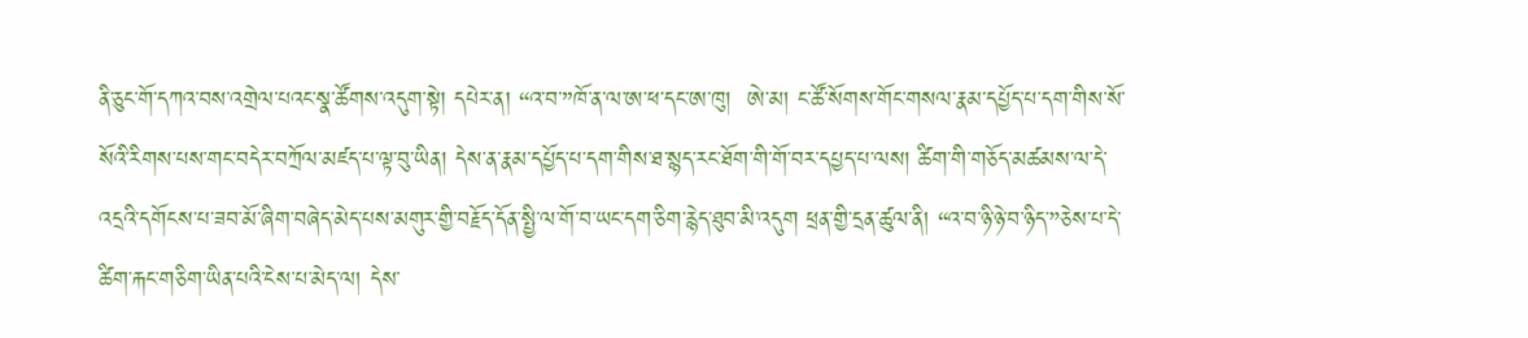ནི་ཅུང་གོ་དཀའ་བས་འགྲེལ་པའང་སྣ་ཚོགས་འདུག་སྟེ། དཔེར་ན། “འ་བ་”ཁོ་ན་ལ་ཨ་ཕ་དང་ཨ་ཁུ།  ཨེ་མ། ང་ཚོ་སོགས་གོང་གསལ་རྣམ་དཔྱོད་པ་དག་གིས་སོ་སོའི་རིགས་པས་གང་བདེར་བཀྲོལ་མཛད་པ་ལྟ་བུ་ཡིན། དེས་ན་རྣམ་དཔྱོད་པ་དག་གིས་ཐ་སྙད་རང་ཐོག་གི་གོ་བར་དཔྱད་པ་ལས། ཚིག་གི་གཅོད་མཚམས་ལ་དེ་འདྲའི་དགོངས་པ་ཟབ་མོ་ཞིག་བཞེད་མེད་པས་མགུར་གྱི་བརྗོད་དོན་སྤྱི་ལ་གོ་བ་ཡང་དག་ཅིག་རྙེད་ཐུབ་མི་འདུག ཕྲན་གྱི་དྲན་ཚུལ་ནི། “འ་བ་ཉི་ཉེ་བ་ཉིད་”ཅེས་པ་དེ་ཚིག་རྐང་གཅིག་ཡིན་པའི་ངེས་པ་མེད་ལ། དེས་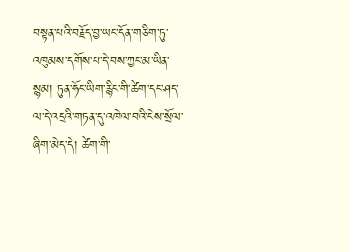བསྟན་པའི་བརྗོད་བྱ་ཡང་དོན་གཅིག་ཏུ་འཁུམས་དགོས་པ་དེ་བས་ཀྱང་མ་ཡིན་སྙམ། ཏུན་ཧོང་ཡིག་རྙིང་གི་ཚེག་དང་ཤད་ལ་དེ་འདྲའི་གཏན་དུ་འཁེལ་བའི་ངེས་སྲོལ་ཞིག་མེད་དེ། ཚེག་གི་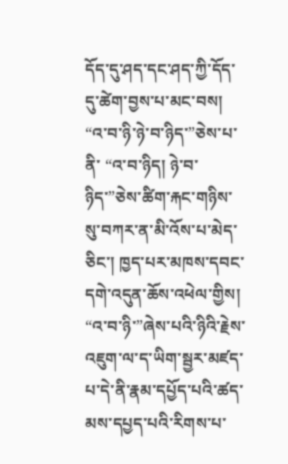དོད་དུ་ཤད་དང་ཤད་ཀྱི་དོད་དུ་ཚེག་བྱས་པ་མང་བས། “འ་བ་ཉི་ཉེ་བ་ཉིད་”ཅེས་པ་ནི་ “འ་བ་ཉིད། ཉེ་བ་ཉིད་”ཅེས་ཚིག་རྐང་གཉིས་སུ་བཀར་ན་མི་འོས་པ་མེད་ཅིང་། ཁྱད་པར་མཁས་དབང་དགེ་འདུན་ཆོས་འཕེལ་གྱིས། “འ་བ་ཉི་”ཞེས་པའི་ཉིའི་རྗེས་འཇུག་ལ་ད་ཡིག་སྦྱར་མཛད་པ་དེ་ནི་རྣམ་དཔྱོད་པའི་ཚད་མས་དཔྱད་པའི་རིགས་པ་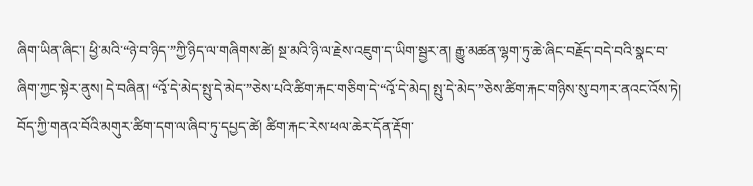ཞིག་ཡིན་ཞིང་། ཕྱི་མའི་“ཉེ་བ་ཉིད་”ཀྱི་ཉིད་ལ་གཞིགས་ཚེ། སྔ་མའི་ཉི་ལ་རྗེས་འཇུག་ད་ཡིག་སྦྱར་ན། རྒྱུ་མཚན་ལྷག་ཏུ་ཆེ་ཞིང་བརྗོད་བདེ་བའི་སྣང་བ་ཞིག་ཀྱང་སྟེར་ནུས། དེ་བཞིན། “འྭོ་དེ་མེད་སྤུ་དེ་མེད་”ཅེས་པའི་ཚིག་རྐང་གཅིག་དེ་“འྭོ་དེ་མེད། སྤུ་དེ་མེད་”ཅེས་ཚིག་རྐང་གཉིས་སུ་བཀར་ནའང་འོས་ཏེ། བོད་ཀྱི་གནའ་བོའི་མགུར་ཚིག་དག་ལ་ཞིབ་ཏུ་དཔྱད་ཚེ། ཚིག་རྐང་རེས་ཕལ་ཆེར་དོན་རྡོག་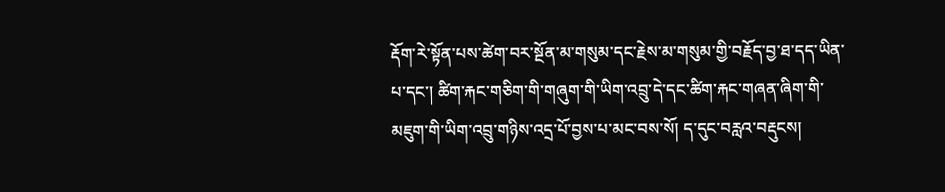རྡོག་རེ་སྟོན་པས་ཚེག་བར་སྔོན་མ་གསུམ་དང་རྗེས་མ་གསུམ་གྱི་བརྗོད་བྱ་ཐ་དད་ཡིན་པ་དང་། ཚིག་རྐང་གཅིག་གི་གཞུག་གི་ཡིག་འབྲུ་དེ་དང་ཚིག་རྐང་གཞན་ཞིག་གི་མཇུག་གི་ཡིག་འབྲུ་གཉིས་འདྲ་པོ་བྱས་པ་མང་བས་སོ། ད་དུང་བརླའ་བརྡུངས།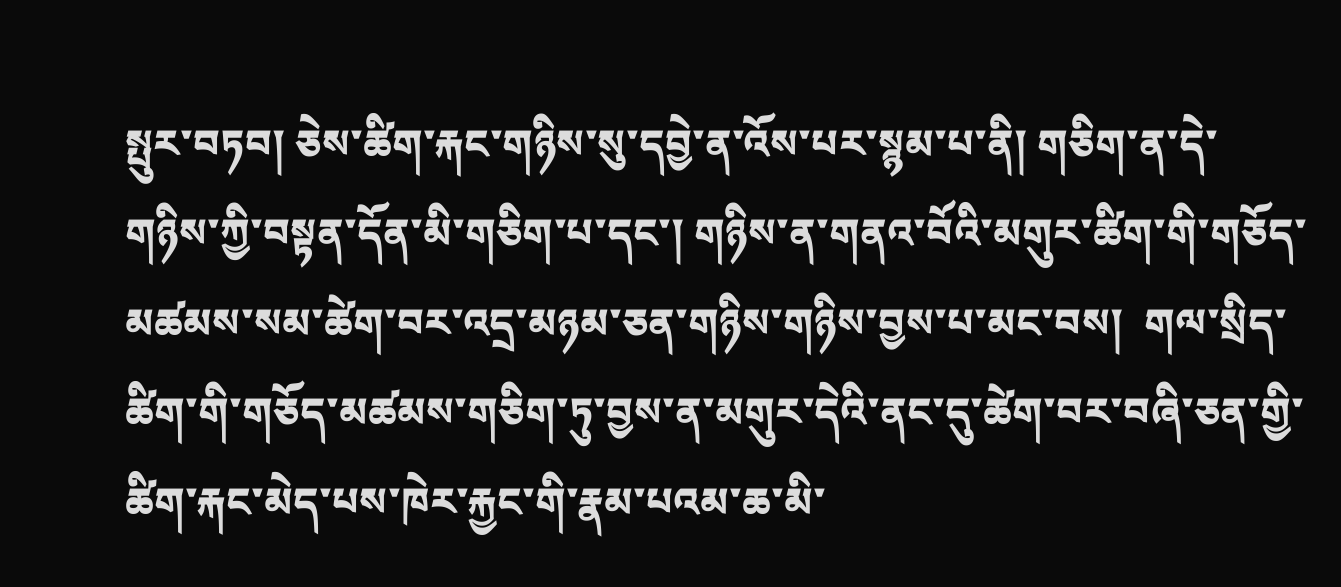སྤུར་བཏབ། ཅེས་ཚིག་རྐང་གཉིས་སུ་དབྱེ་ན་འོས་པར་སྙམ་པ་ནི། གཅིག་ན་དེ་གཉིས་ཀྱི་བསྟན་དོན་མི་གཅིག་པ་དང་། གཉིས་ན་གནའ་བོའི་མགུར་ཚིག་གི་གཅོད་མཚམས་སམ་ཚེག་བར་འདྲ་མཉམ་ཅན་གཉིས་གཉིས་བྱས་པ་མང་བས།  གལ་སྲིད་ཚིག་གི་གཅོད་མཚམས་གཅིག་ཏུ་བྱས་ན་མགུར་དེའི་ནང་དུ་ཚེག་བར་བཞི་ཅན་གྱི་ཚིག་རྐང་མེད་པས་ཁེར་རྐྱང་གི་རྣམ་པའམ་ཆ་མི་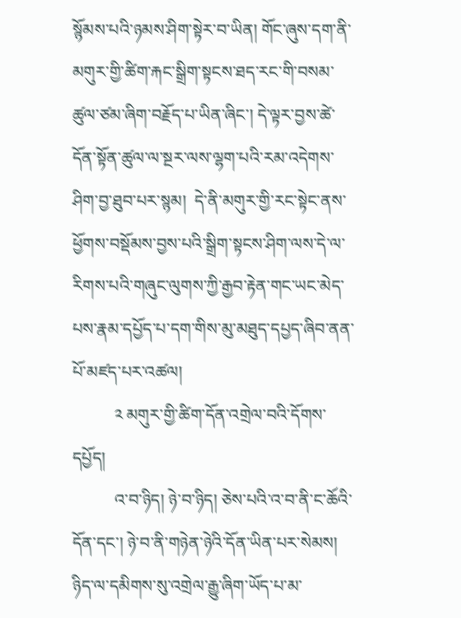སྙོམས་པའི་ཉམས་ཤིག་སྟེར་བ་ཡིན། གོང་ཞུས་དག་ནི་མགུར་གྱི་ཚིག་རྐང་སྒྲིག་སྟངས་ཐད་རང་གི་བསམ་ཚུལ་ཙམ་ཞིག་བརྗོད་པ་ཡིན་ཞིང་། དེ་ལྟར་བྱས་ཚེ་དོན་སྟོན་ཚུལ་ལ་སྔར་ལས་ལྷག་པའི་རམ་འདེགས་ཤིག་བྱ་ཐུབ་པར་སྙམ།  དེ་ནི་མགུར་གྱི་རང་སྟེང་ནས་ཕྱོགས་བསྡོམས་བྱས་པའི་སྒྲིག་སྟངས་ཤིག་ལས་དེ་ལ་རིགས་པའི་གཞུང་ལུགས་ཀྱི་རྒྱབ་རྟེན་གང་ཡང་མེད་པས་རྣམ་དཔྱོད་པ་དག་གིས་མུ་མཐུད་དཔྱད་ཞིབ་ནན་པོ་མཛད་པར་འཚལ།
          ༢ མགུར་གྱི་ཚིག་དོན་འགྲེལ་བའི་དོགས་དཔྱོད།
          འ་བ་ཉིད། ཉེ་བ་ཉིད། ཅེས་པའི་འ་བ་ནི་ང་ཆོའི་དོན་དང་། ཉེ་བ་ནི་གཉེན་ཉེའི་དོན་ཡིན་པར་སེམས། ཉིད་ལ་དམིགས་སུ་འགྲེལ་རྒྱུ་ཞིག་ཡོད་པ་མ་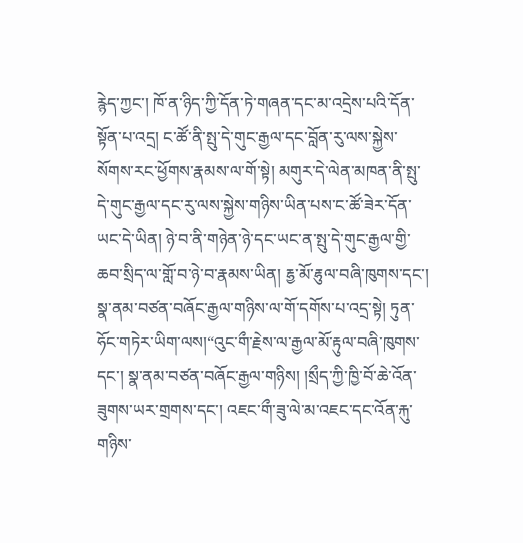རྙེད་ཀྱང་། ཁོ་ན་ཉིད་ཀྱི་དོན་ཏེ་གཞན་དང་མ་འདྲེས་པའི་དོན་སྟོན་པ་འདྲ། ང་ཚོ་ནི་སྤུ་དེ་གུང་རྒྱལ་དང་བློན་རུ་ལས་སྐྱེས་སོགས་རང་ཕྱོགས་རྣམས་ལ་གོ་སྟེ། མགུར་དེ་ལེན་མཁན་ནི་སྤུ་དེ་གུང་རྒྱལ་དང་རུ་ལས་སྐྱེས་གཉིས་ཡིན་པས་ང་ཚོ་ཟེར་དོན་ཡང་དེ་ཡིན། ཉེ་བ་ནི་གཉེན་ཉེ་དང་ཡང་ན་སྤུ་དེ་གུང་རྒྱལ་གྱི་ཆབ་སྲིད་ལ་གློ་བ་ཉེ་བ་རྣམས་ཡིན། རྷྱ་མོ་རྷུལ་བཞི་ཁུགས་དང་། སྣ་ནམ་བཙན་བཞོང་རྒྱལ་གཉིས་ལ་གོ་དགོས་པ་འདྲ་སྟེ། ཏུན་ཧོང་གཏེར་ཡིག་ལས།“འུང་གྀ་རྗེས་ལ་རྒྱལ་མོ་རྟུལ་བཞི་ཁུགས་དང་། སྣ་ནམ་བཙན་བཞོང་རྒྱལ་གཉིས། །སྲྀད་ཀྱི་ཁྱི་བོ་ཆེ་འོན་ཟུགས་ཡར་གྲགས་དང་། འཇང་གྀ་ཟུ་ལེ་མ་འཇང་དང་འོན་རྐུ་གཉིས་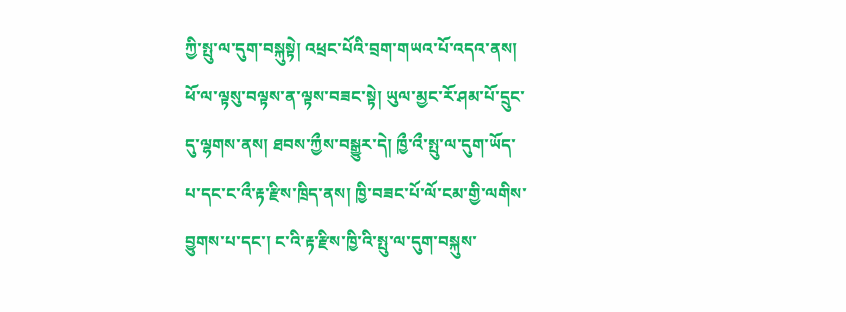ཀྱི་སྤུ་ལ་དུག་བསྐུསྟེ། འཕྲང་པོའི་བྲག་གཡའ་པོ་འདའ་ནས། ཕོ་ལ་ལྟསུ་བལྟས་ན་ལྟས་བཟང་སྟེ། ཡུལ་མྱང་རོ་ཤམ་པོ་དྲུང་དུ་ལྷགས་ནས། ཐབས་ཀྱྀས་བསྒྱུར་དེ། ཁྱྀ་འྀ་སྤུ་ལ་དུག་ཡོད་པ་དང་ང་འྀ་རྟ་རྫིས་ཁྲིད་ནས། ཁྱི་བཟང་པོ་ལོ་ངམ་གྱི་ལགིས་བྱུགས་པ་དང་། ང་འི་རྟ་རྫིས་ཁྱི་འི་སྤུ་ལ་དུག་བསྐུས་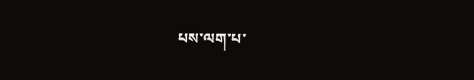པས་ལག་པ་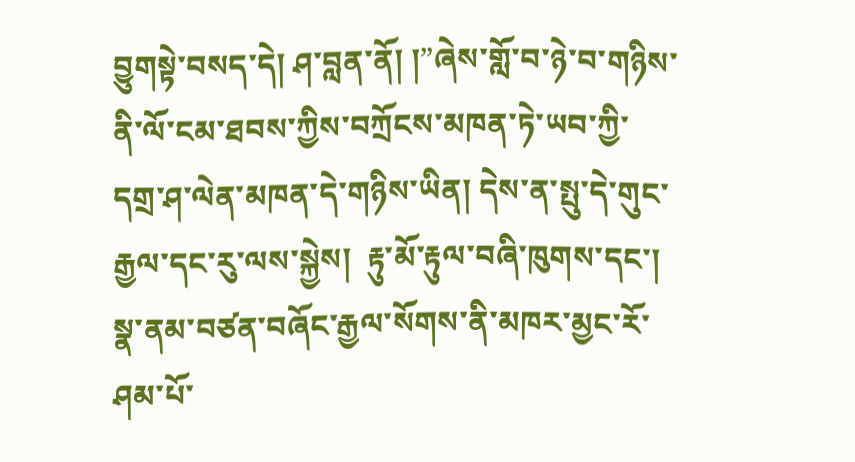བྱུགསྟེ་བསད་དེ། ཤ་བླན་ནོ། །”ཞེས་གློ་བ་ཉེ་བ་གཉིས་ནི་ལོ་ངམ་ཐབས་ཀྱིས་བཀྲོངས་མཁན་ཏེ་ཡབ་ཀྱི་དགྲ་ཤ་ལེན་མཁན་དེ་གཉིས་ཡིན། དེས་ན་སྤུ་དེ་གུང་རྒྱལ་དང་རུ་ལས་སྐྱེས།  རྟུ་མོ་རྟུལ་བཞི་ཁུགས་དང་། སྣ་ནམ་བཙན་བཞོང་རྒྱལ་སོགས་ནི་མཁར་མྱང་རོ་ཤམ་པོ་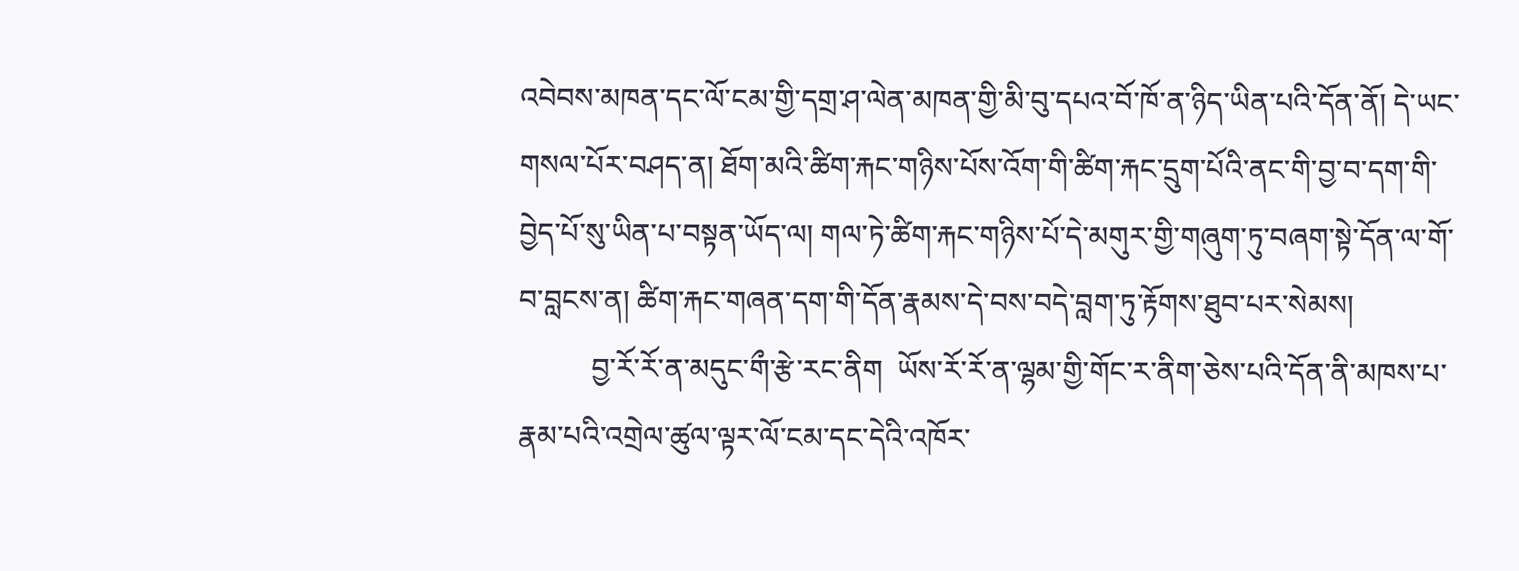འབེབས་མཁན་དང་ལོ་ངམ་གྱི་དགྲ་ཤ་ལེན་མཁན་གྱི་མི་བུ་དཔའ་བོ་ཁོ་ན་ཉིད་ཡིན་པའི་དོན་ནོ། དེ་ཡང་གསལ་པོར་བཤད་ན། ཐོག་མའི་ཚིག་རྐང་གཉིས་པོས་འོག་གི་ཚིག་རྐང་དྲུག་པོའི་ནང་གི་བྱ་བ་དག་གི་བྱེད་པོ་སུ་ཡིན་པ་བསྟན་ཡོད་ལ། གལ་ཏེ་ཚིག་རྐང་གཉིས་པོ་དེ་མགུར་གྱི་གཞུག་ཏུ་བཞག་སྟེ་དོན་ལ་གོ་བ་བླངས་ན། ཚིག་རྐང་གཞན་དག་གི་དོན་རྣམས་དེ་བས་བདེ་བླག་ཏུ་རྟོགས་ཐུབ་པར་སེམས།
          བྱ་རོ་རོ་ན་མདུང་གྀ་རྩེ་རང་ནིག  ཡོས་རོ་རོ་ན་ལྷམ་གྱི་གོང་ར་ནིག་ཅེས་པའི་དོན་ནི་མཁས་པ་རྣམ་པའི་འགྲེལ་ཚུལ་ལྟར་ལོ་ངམ་དང་དེའི་འཁོར་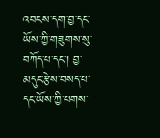འབངས་དག་བྱ་དང་ཡོས་ཀྱི་གཟུགས་སུ་བཀོད་པ་དང་། བྱ་མདུང་རྩེས་བསད་པ་དང་ཡོས་ཀྱི་པགས་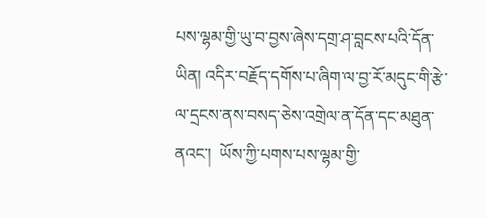པས་ལྷམ་གྱི་ཡུ་བ་བྱས་ཞེས་དགྲ་ཤ་བླངས་པའི་དོན་ཡིན། འདིར་བརྗོད་དགོས་པ་ཞིག་ལ་བྱ་རོ་མདུང་གི་རྩེ་ལ་དྲངས་ནས་བསད་ཅེས་འགྲེལ་ན་དོན་དང་མཐུན་ནའང་།  ཡོས་ཀྱི་པགས་པས་ལྷམ་གྱི་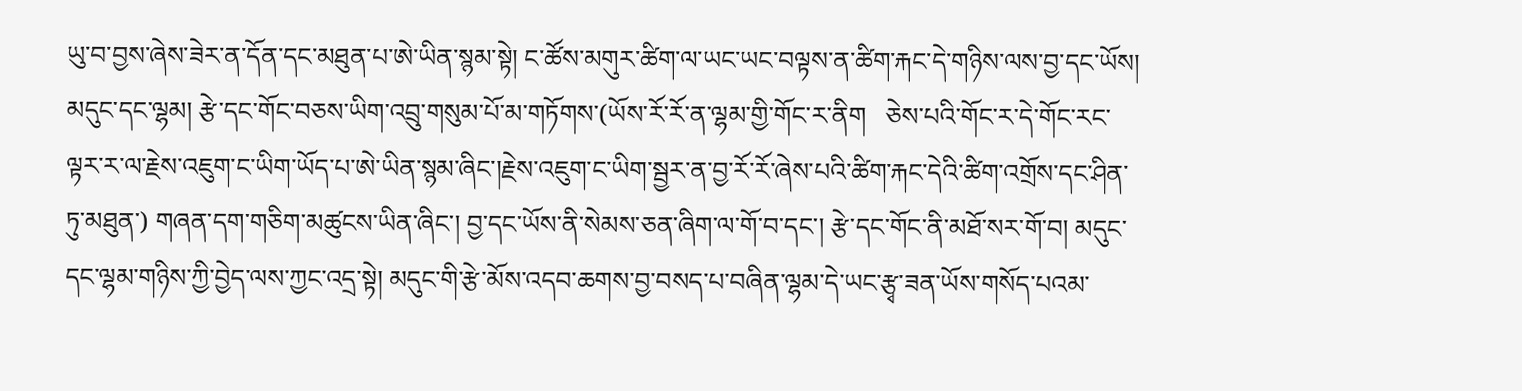ཡུ་བ་བྱས་ཞེས་ཟེར་ན་དོན་དང་མཐུན་པ་ཨེ་ཡིན་སྙམ་སྟེ། ང་ཚོས་མགུར་ཚིག་ལ་ཡང་ཡང་བལྟས་ན་ཚིག་རྐང་དེ་གཉིས་ལས་བྱ་དང་ཡོས། མདུང་དང་ལྷམ། རྩེ་དང་གོང་བཅས་ཡིག་འབྲུ་གསུམ་པོ་མ་གཏོགས་(ཡོས་རོ་རོ་ན་ལྷམ་གྱི་གོང་ར་ནིག   ཅེས་པའི་གོང་ར་དེ་གོང་རང་ལྟར་ར་ལ་རྗེས་འཇུག་ང་ཡིག་ཡོད་པ་ཨེ་ཡིན་སྙམ་ཞིང་།རྗེས་འཇུག་ང་ཡིག་སྦྱར་ན་བྱ་རོ་རོ་ཞེས་པའི་ཚིག་རྐང་དེའི་ཚིག་འགྲོས་དང་ཤིན་ཏུ་མཐུན་) གཞན་དག་གཅིག་མཚུངས་ཡིན་ཞིང་། བྱ་དང་ཡོས་ནི་སེམས་ཅན་ཞིག་ལ་གོ་བ་དང་། རྩེ་དང་གོང་ནི་མཐོ་སར་གོ་བ། མདུང་དང་ལྷམ་གཉིས་ཀྱི་བྱེད་ལས་ཀྱང་འདྲ་སྟེ། མདུང་གི་རྩེ་མོས་འདབ་ཆགས་བྱ་བསད་པ་བཞིན་ལྷམ་དེ་ཡང་རྩྭ་ཟན་ཡོས་གསོད་པའམ་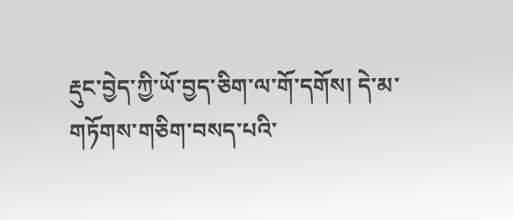རྡུང་བྱེད་ཀྱི་ཡོ་བྱད་ཅིག་ལ་གོ་དགོས། དེ་མ་གཏོགས་གཅིག་བསད་པའི་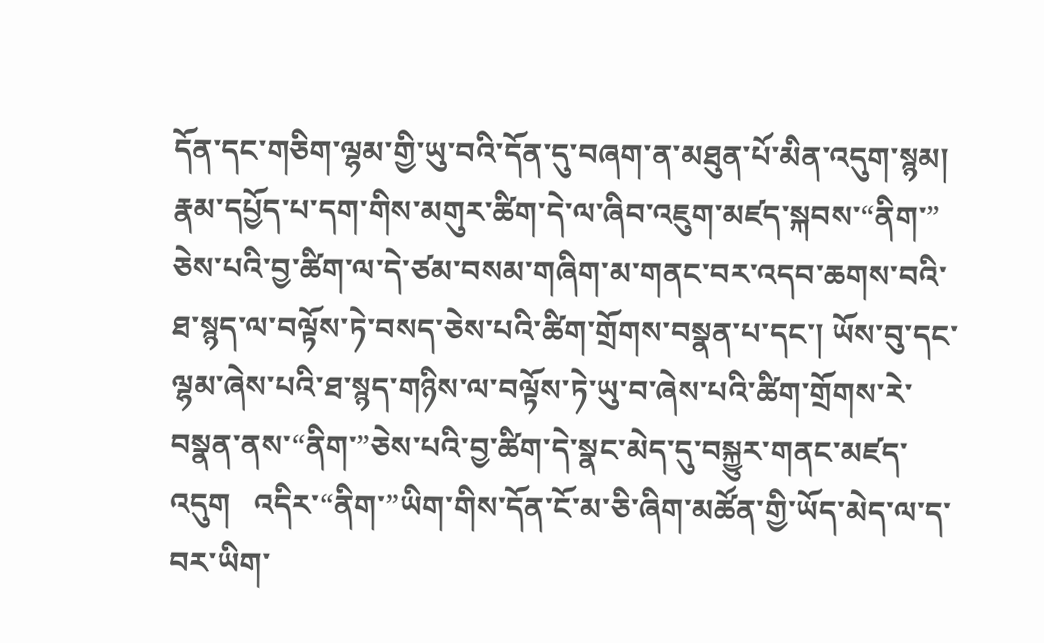དོན་དང་གཅིག་ལྷམ་གྱི་ཡུ་བའི་དོན་དུ་བཞག་ན་མཐུན་པོ་མིན་འདུག་སྙམ། རྣམ་དཔྱོད་པ་དག་གིས་མགུར་ཚིག་དེ་ལ་ཞིབ་འཇུག་མཛད་སྐབས་“ནིག་” ཅེས་པའི་བྱ་ཚིག་ལ་དེ་ཙམ་བསམ་གཞིག་མ་གནང་བར་འདབ་ཆགས་བའི་ཐ་སྙད་ལ་བལྟོས་ཏེ་བསད་ཅེས་པའི་ཚིག་གྲོགས་བསྣན་པ་དང་། ཡོས་བུ་དང་ལྷམ་ཞེས་པའི་ཐ་སྙད་གཉིས་ལ་བལྟོས་ཏེ་ཡུ་བ་ཞེས་པའི་ཚིག་གྲོགས་རེ་བསྣན་ནས་“ནིག་”ཅེས་པའི་བྱ་ཚིག་དེ་སྣང་མེད་དུ་བསྐྱུར་གནང་མཛད་འདུག   འདིར་“ནིག་”ཡིག་གིས་དོན་ངོ་མ་ཅི་ཞིག་མཚོན་གྱི་ཡོད་མེད་ལ་ད་བར་ཡིག་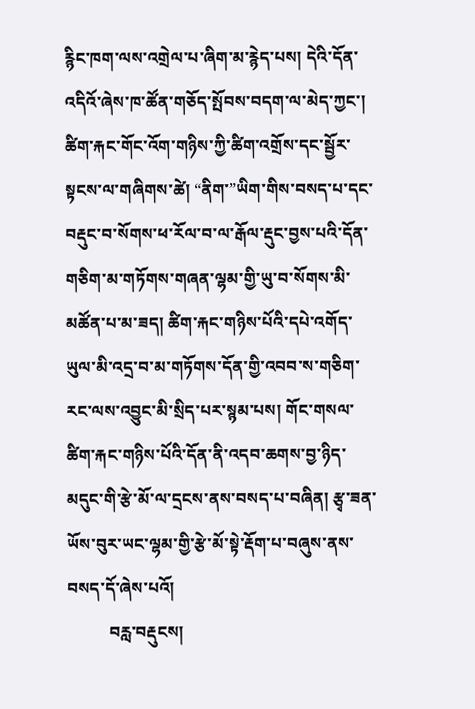རྙིང་ཁག་ལས་འགྲེལ་པ་ཞིག་མ་རྙེད་པས། དེའི་དོན་འདིའོ་ཞེས་ཁ་ཚོན་གཅོད་སྤོབས་བདག་ལ་མེད་ཀྱང་། ཚིག་རྐང་གོང་འོག་གཉིས་ཀྱི་ཚིག་འགྲོས་དང་སྦྱོར་སྟངས་ལ་གཞིགས་ཚེ། “ནིག་”ཡིག་གིས་བསད་པ་དང་བརྡུང་བ་སོགས་ཕ་རོལ་བ་ལ་རྒོལ་རྡུང་བྱས་པའི་དོན་གཅིག་མ་གཏོགས་གཞན་ལྷམ་གྱི་ཡུ་བ་སོགས་མི་མཚོན་པ་མ་ཟད། ཚིག་རྐང་གཉིས་པོའི་དཔེ་འགོད་ཡུལ་མི་འདྲ་བ་མ་གཏོགས་དོན་གྱི་འབབ་ས་གཅིག་རང་ལས་འབྱུང་མི་སྲིད་པར་སྙམ་པས། གོང་གསལ་ཚིག་རྐང་གཉིས་པོའི་དོན་ནི་འདབ་ཆགས་བྱ་ཉིད་མདུང་གི་རྩེ་མོ་ལ་དྲངས་ནས་བསད་པ་བཞིན། རྩྭ་ཟན་ཡོས་བུར་ཡང་ལྷམ་གྱི་རྩེ་མོ་སྟེ་རྡོག་པ་བཞུས་ནས་བསད་དོ་ཞེས་པའོ།
          བརླ་བརྡུངས།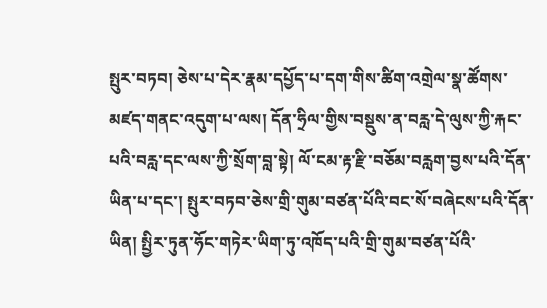སྤུར་བཏབ། ཅེས་པ་དེར་རྣམ་དཔྱོད་པ་དག་གིས་ཚིག་འགྲེལ་སྣ་ཚོགས་མཛད་གནང་འདུག་པ་ལས། དོན་ཧྲིལ་གྱིས་བསྡུས་ན་བརླ་དེ་ལུས་ཀྱི་རྐང་པའི་བརླ་དང་ལས་ཀྱི་སྲོག་བླ་སྟེ། ལོ་ངམ་རྟ་རྫི་བཅོམ་བརླག་བྱས་པའི་དོན་ཡིན་པ་དང་། སྤུར་བཏབ་ཅེས་གྲི་གུམ་བཙན་པོའི་བང་སོ་བཞེངས་པའི་དོན་ཡིན། སྤྱིར་ཏུན་ཧོང་གཏེར་ཡིག་ཏུ་འཁོད་པའི་གྲི་གུམ་བཙན་པོའི་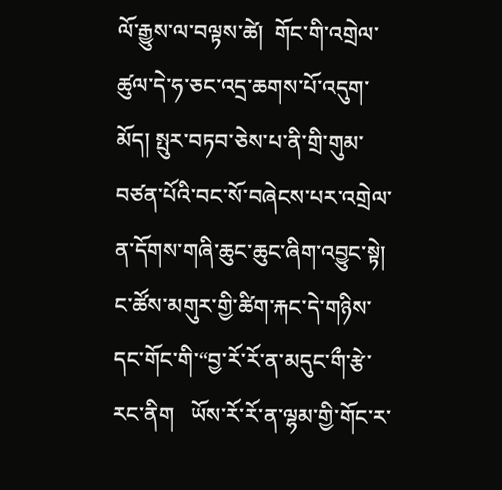ལོ་རྒྱུས་ལ་བལྟས་ཚེ།  གོང་གི་འགྲེལ་ཚུལ་དེ་ཧ་ཅང་འདྲ་ཆགས་པོ་འདུག་མོད། སྤུར་བཏབ་ཅེས་པ་ནི་གྲི་གུམ་བཙན་པོའི་བང་སོ་བཞེངས་པར་འགྲེལ་ན་དོགས་གཞི་ཆུང་ཆུང་ཞིག་འབྱུང་སྟེ། ང་ཚོས་མགུར་གྱི་ཚིག་རྐང་དེ་གཉིས་དང་གོང་གི་“བྱ་རོ་རོ་ན་མདུང་གྀ་རྩེ་རང་ནིག   ཡོས་རོ་རོ་ན་ལྷམ་གྱི་གོང་ར་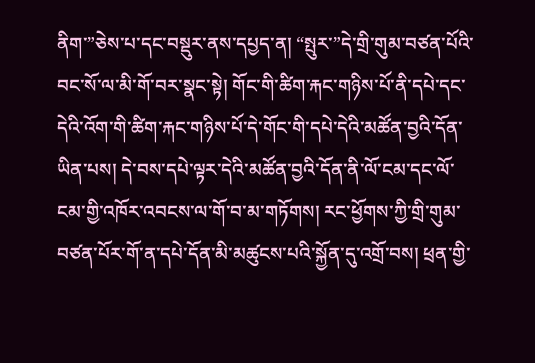ནིག་”ཅེས་པ་དང་བསྡུར་ནས་དཔྱད་ན། “སྤུར་”དེ་གྲི་གུམ་བཙན་པོའི་བང་སོ་ལ་མི་གོ་བར་སྣང་སྟེ། གོང་གི་ཚིག་རྐང་གཉིས་པོ་ནི་དཔེ་དང་དེའི་འོག་གི་ཚིག་རྐང་གཉིས་པོ་དེ་གོང་གི་དཔེ་དེའི་མཚོན་བྱའི་དོན་ཡིན་པས། དེ་བས་དཔེ་ལྟར་དེའི་མཚོན་བྱའི་དོན་ནི་ལོ་ངམ་དང་ལོ་ངམ་གྱི་འཁོར་འབངས་ལ་གོ་བ་མ་གཏོགས། རང་ཕྱོགས་ཀྱི་གྲི་གུམ་བཙན་པོར་གོ་ན་དཔེ་དོན་མི་མཚུངས་པའི་སྐྱོན་དུ་འགྲོ་བས། ཕྲན་གྱི་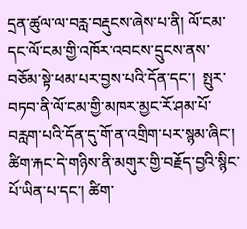དྲན་ཚུལ་ལ་བརླ་བརྡུངས་ཞེས་པ་ནི། ལོ་ངམ་དང་ལོ་ངམ་གྱི་འཁོར་འབངས་དྲུངས་ནས་བཅོམ་སྟེ་ཕམ་པར་བྱས་པའི་དོན་དང་།  སྤུར་བཏབ་ནི་ལོ་ངམ་གྱི་མཁར་མྱང་རོ་ཤམ་པོ་བརླག་པའི་དོན་དུ་གོ་ན་འགྲིག་པར་སྙམ་ཞིང་། ཚིག་རྐང་དེ་གཉིས་ནི་མགུར་གྱི་བརྗོད་བྱའི་སྙིང་པོ་ཡིན་པ་དང་། ཚིག་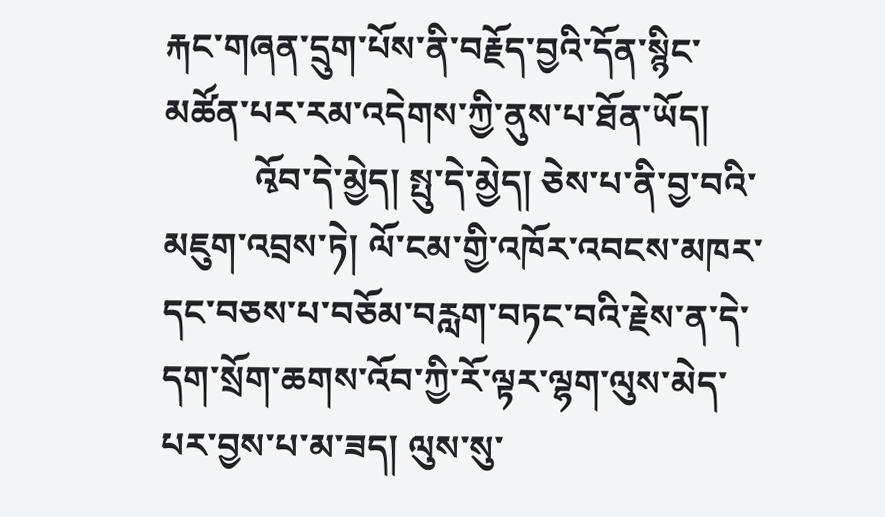རྐང་གཞན་དྲུག་པོས་ནི་བརྗོད་བྱའི་དོན་སྙིང་མཚོན་པར་རམ་འདེགས་ཀྱི་ནུས་པ་ཐོན་ཡོད།
          འྭོབ་དེ་མྱེད། སྤུ་དེ་མྱེད། ཅེས་པ་ནི་བྱ་བའི་མཇུག་འབྲས་ཏེ། ལོ་ངམ་གྱི་འཁོར་འབངས་མཁར་དང་བཅས་པ་བཅོམ་བརླག་བཏང་བའི་རྗེས་ན་དེ་དག་སྲོག་ཆགས་འོབ་ཀྱི་རོ་ལྟར་ལྷག་ལུས་མེད་པར་བྱས་པ་མ་ཟད། ལུས་སུ་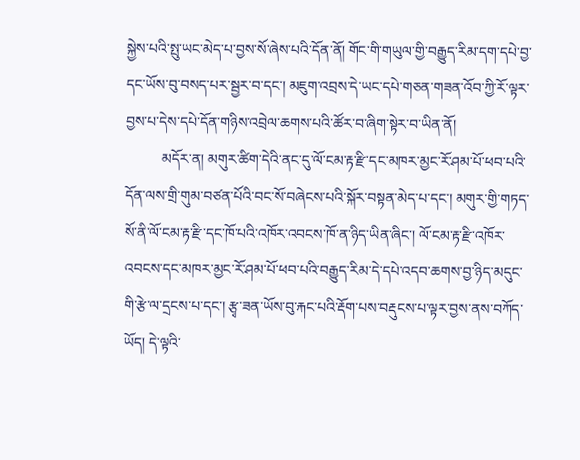སྐྱེས་པའི་སྤུ་ཡང་མེད་པ་བྱས་སོ་ཞེས་པའི་དོན་ནོ། གོང་གི་གཡུལ་གྱི་བརྒྱུད་རིམ་དག་དཔེ་བྱ་དང་ཡོས་བུ་བསད་པར་སྦྱར་བ་དང་། མཇུག་འབྲས་དེ་ཡང་དཔེ་གཅན་གཟན་འོབ་ཀྱི་རོ་ལྟར་བྱས་པ་དེས་དཔེ་དོན་གཉིས་འབྲེལ་ཆགས་པའི་ཚོར་བ་ཞིག་སྟེར་བ་ཡིན་ནོ།
          མདོར་ན། མགུར་ཚིག་དེའི་ནང་དུ་ལོ་ངམ་རྟ་རྫི་དང་མཁར་མྱང་རོ་ཤམ་པོ་ཕབ་པའི་དོན་ལས་གྲི་གུམ་བཙན་པོའི་བང་སོ་བཞེངས་པའི་སྐོར་བསྟན་མེད་པ་དང་། མགུར་གྱི་གཏད་སོ་ནི་ལོ་ངམ་རྟ་རྫི་དང་ཁོ་པའི་འཁོར་འབངས་ཁོ་ན་ཉིད་ཡིན་ཞིང་། ལོ་ངམ་རྟ་རྫི་འཁོར་འབངས་དང་མཁར་མྱང་རོ་ཤམ་པོ་ཕབ་པའི་བརྒྱུད་རིམ་དེ་དཔེ་འདབ་ཆགས་བྱ་ཉིད་མདུང་གི་རྩེ་ལ་དྲངས་པ་དང་། རྩྭ་ཟན་ཡོས་བུ་རྐང་པའི་རྡོག་པས་བརྡུངས་པ་ལྟར་བྱས་ནས་བཀོད་ཡོད། དེ་ལྟའི་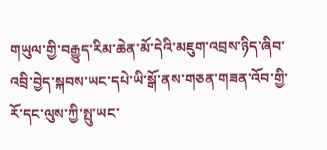གཡུལ་གྱི་བརྒྱུད་རིམ་ཆེན་མོ་དེའི་མཇུག་འབྲས་ཉིད་ཞིབ་འབྲི་བྱེད་སྐབས་ཡང་དཔེ་ཡི་སྒོ་ནས་གཅན་གཟན་འོབ་གྱི་རོ་དང་ལུས་ཀྱི་སྤུ་ཡང་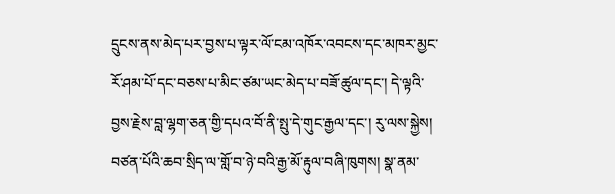དྲུངས་ནས་མེད་པར་བྱས་པ་ལྟར་ལོ་ངམ་འཁོར་འབངས་དང་མཁར་མྱང་རོ་ཤམ་པོ་དང་བཅས་པ་མིང་ཙམ་ཡང་མེད་པ་བཟོ་ཚུལ་དང་། དེ་ལྟའི་བྱས་རྗེས་བླ་ལྷག་ཅན་གྱི་དཔའ་བོ་ནི་སྤུ་དེ་གུང་རྒྱལ་དང་། རུ་ལས་སྐྱེས། བཙན་པོའི་ཆབ་སྲིད་ལ་གློ་བ་ཉེ་བའི་རྒྱ་མོ་རྟུལ་བཞི་ཁུགས། སྣ་ནམ་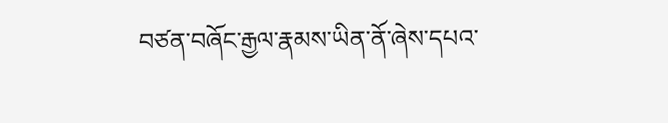བཙན་བཞོང་རྒྱལ་རྣམས་ཡིན་ནོ་ཞེས་དཔའ་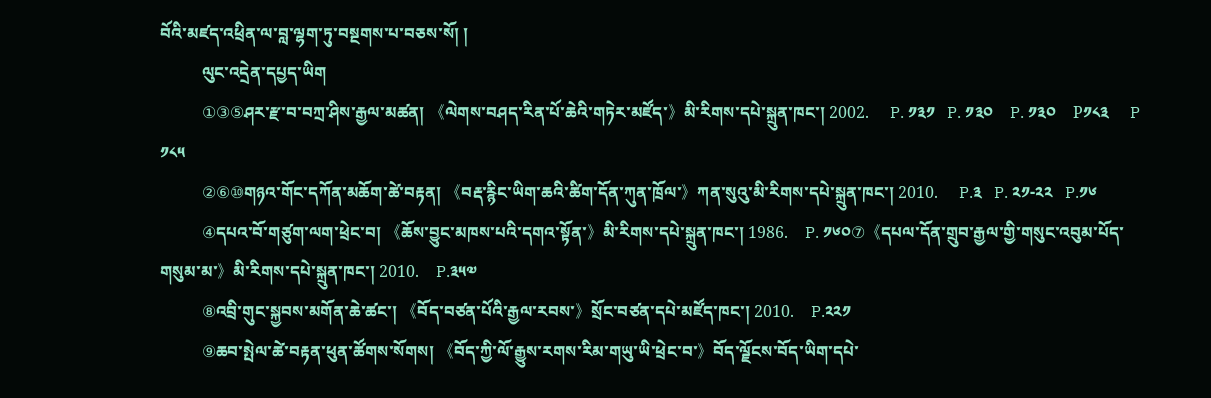བོའི་མཛད་འཕྲིན་ལ་བླ་ལྷག་ཏུ་བསྔགས་པ་བཅས་སོ། །
          ལུང་འདྲེན་དཔྱད་ཡིག
          ①③⑤ཤར་རྫ་བ་བཀྲ་ཤིས་རྒྱལ་མཚན། 《ལེགས་བཤད་རིན་པོ་ཆེའི་གཏེར་མཛོད་》མི་རིགས་དཔེ་སྐྲུན་ཁང་། 2002.     P. ༡༣༡   P. ༡༣༠    P. ༡༣༠    P༡༨༣     P  ༡༨༥
          ②⑥⑩གཉའ་གོང་དཀོན་མཆོག་ཚེ་བརྟན། 《བརྡ་རྙིང་ཡིག་ཆའི་ཚིག་དོན་ཀུན་ཁྲོལ་》ཀན་སུའུ་མི་རིགས་དཔེ་སྐྲུན་ཁང་། 2010.     P.༣   P. ༢༡-༢༢   P.༡༦
          ④དཔའ་བོ་གཙུག་ལག་ཕྲེང་བ། 《ཆོས་བྱུང་མཁས་པའི་དགའ་སྟོན་》མི་རིགས་དཔེ་སྐྲུན་ཁང་། 1986.    P. ༡༦༠⑦《དཔལ་དོན་གྲུབ་རྒྱལ་གྱི་གསུང་འབུམ་པོད་གསུམ་མ་》མི་རིགས་དཔེ་སྐྲུན་ཁང་། 2010.    P.༣༥༧
          ⑧འབྲི་གུང་སྐྱབས་མགོན་ཆེ་ཚང་། 《བོད་བཙན་པོའི་རྒྱལ་རབས་》སྲོང་བཙན་དཔེ་མཛོད་ཁང་། 2010.    P.༢༢༡
          ⑨ཆབ་སྤེལ་ཚེ་བརྟན་ཕུན་ཚོགས་སོགས། 《བོད་ཀྱི་ལོ་རྒྱུས་རགས་རིམ་གཡུ་ཡི་ཕྲེང་བ་》བོད་ལྗོངས་བོད་ཡིག་དཔེ་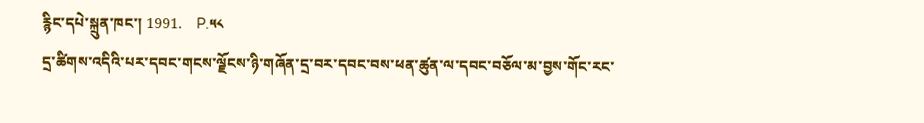རྙིང་དཔེ་སྐྲུན་ཁང་། 1991.    P.༥༨
དྲ་ཚིགས་འདིའི་པར་དབང་གངས་ལྗོངས་ཉི་གཞོན་དྲ་བར་དབང་བས་ཕན་ཚུན་ལ་དབང་བཅོལ་མ་བྱས་གོང་རང་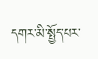དགར་མི་སྤྱོད་པར་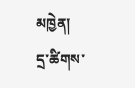མཁྱེན།
དྲ་ཚིགས་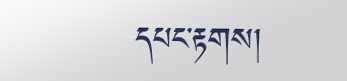དཔང་རྟགས།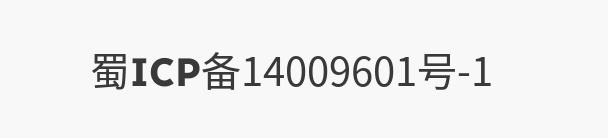蜀ICP备14009601号-1